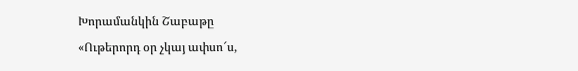Խորամանկին Շաբաթը
«Ութերորդ օր չկայ ափսո՜ս,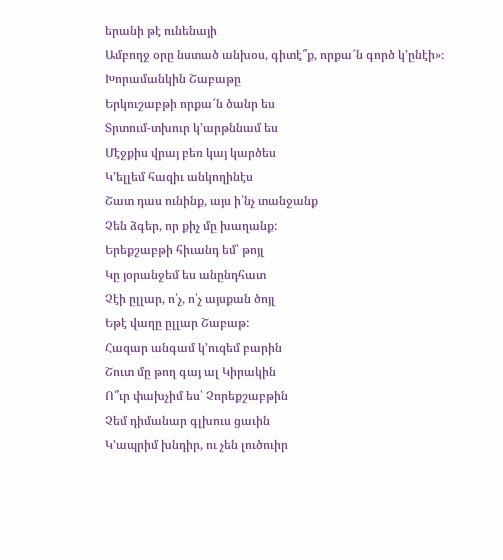երանի թէ ունենայի
Ամբողջ օրը նստած անխօս, գիտէ՞ք, որքա՜ն գործ կ’ընէի»։
Խորամանկին Շաբաթը
Երկուշաբթի որքա՜ն ծանր ես
Տրտում-տխուր կ’արթննամ ես
Մէջքիս վրայ բեռ կայ կարծես
Կ’ելլեմ հազիւ անկողինէս
Շատ դաս ունինք, այս ի՛նչ տանջանք
Չեն ձգեր, որ քիչ մը խաղանք:
Երեքշաբթի հիւանդ եմ՝ թոյլ
Կը յօրանջեմ ես անընդհատ
Չէի ըլլար, ո՛չ, ո՛չ այսքան ծոյլ
Եթէ վաղը ըլլար Շաբաթ:
Հազար անգամ կ’ուզեմ բարին
Շուտ մը թող գայ ալ Կիրակին
Ո՞ւր փախչիմ ես՝ Չորեքշաբթին
Չեմ դիմանար գլխուս ցաւին
Կ’ապրիմ խնդիր, ու չեն լուծուիր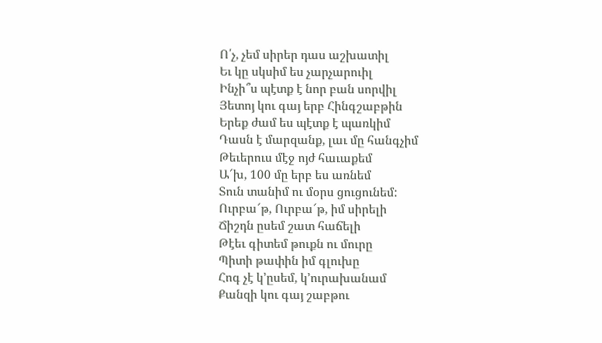Ո՛չ, չեմ սիրեր դաս աշխատիլ
Եւ կը սկսիմ ես չարչարուիլ
Ինչի՞ս պէտք է նոր բան սորվիլ
Յետոյ կու գայ երբ Հինգշաբթին
Երեք ժամ ես պէտք է պառկիմ
Դասն է մարզանք, լաւ մը հանգչիմ
Թեւերուս մէջ ոյժ հաւաքեմ
Ա՜խ, 100 մը երբ ես առնեմ
Տուն տանիմ ու մօրս ցուցունեմ:
Ուրբա՜թ, Ուրբա՜թ, իմ սիրելի
Ճիշդն ըսեմ շատ հաճելի
Թէեւ գիտեմ թուքն ու մուրը
Պիտի թափին իմ գլուխը
Հոգ չէ կ’ըսեմ, կ’ուրախանամ
Քանզի կու գայ շաբթու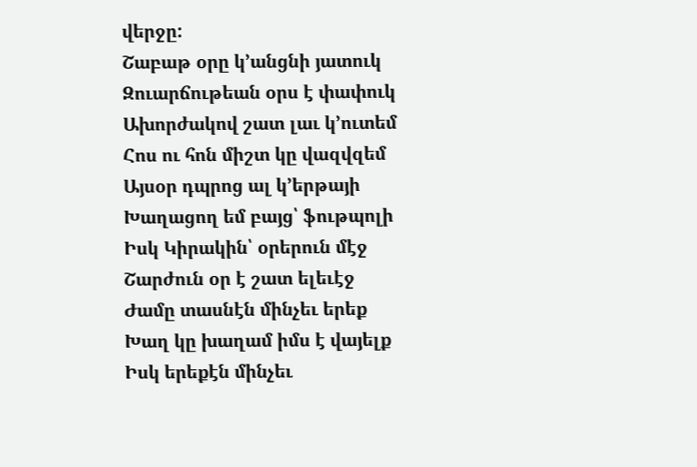վերջը:
Շաբաթ օրը կ’անցնի յատուկ
Զուարճութեան օրս է փափուկ
Ախորժակով շատ լաւ կ’ուտեմ
Հոս ու հոն միշտ կը վազվզեմ
Այսօր դպրոց ալ կ’երթայի
Խաղացող եմ բայց՝ ֆութպոլի
Իսկ Կիրակին՝ օրերուն մէջ
Շարժուն օր է շատ ելեւէջ
Ժամը տասնէն մինչեւ երեք
Խաղ կը խաղամ իմս է վայելք
Իսկ երեքէն մինչեւ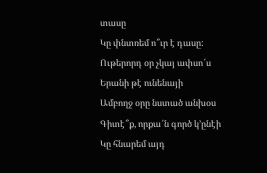տասը
Կը փնտռեմ ո՞ւր է դասը:
Ութերորդ օր չկայ ափսո՜ս
Երանի թէ ունենայի
Ամբողջ օրը նստած անխօս
Գիտէ՞ք, որքա՜ն գործ կ’ընէի
Կը հնարեմ այդ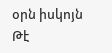օրն իսկոյն
Թէ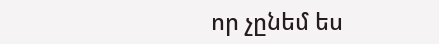որ չընեմ ես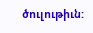ծուլութիւն: